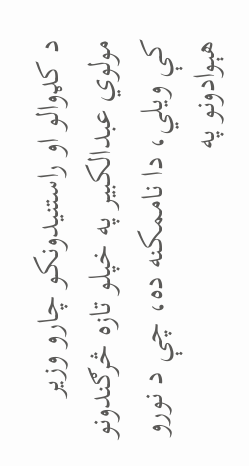د کډوالو او راستنیدونکو چارو وزیر مولوي عبدالکبیر په خپلو تازه څرګندونو کې ویلي، دا ناممکنه ده، چې د نورو هېوادونو په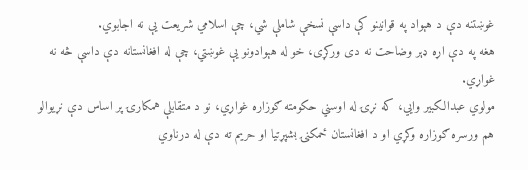غوښتنه دې د هېواد په قوانینو کې داسې نسخې شاملې شي، چې اسلامي شريعت يې نه اجابوي.
هغه په دې اړه ډېر وضاحت نه دی ورکړی، خو له هېوادونو يې غوښتي، چې له افغانستانه دې داسې څه نه غواړي.
مولوي عبدالکبیر وايي، که نړۍ له اوسني حکومته ګوزاره غواړي، نو د متقابلې همکارۍ پر اساس دې نړيوالو هم ورسره ګوزاره وکړي او د افغانستان ځمکنۍ بشپړتيا او حريم ته دې له درناوي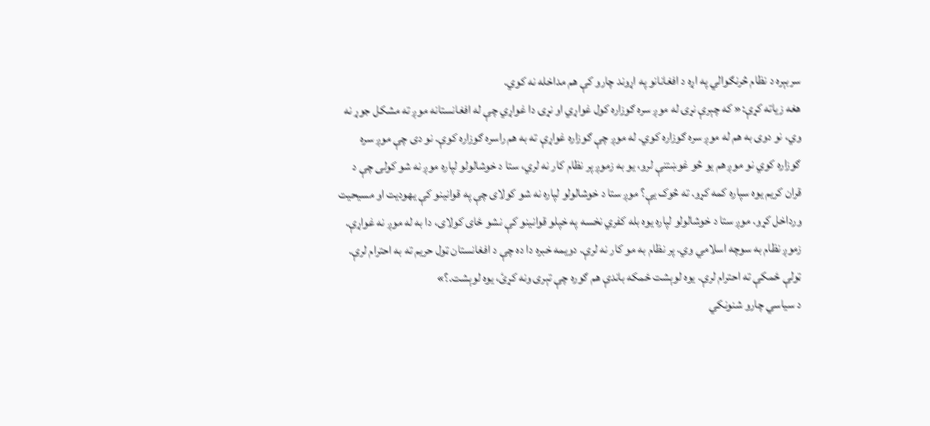سربېره د نظام څرنګوالي په اړه د افغانانو په اړوند چارو کې هم مداخله نه کوي.
هغه زیاته کړې:« که چېرې نړۍ له موږ سره ګوزاره کول غواړي او نړۍ دا غواړي چې له افغانستانه موږ ته مشکل جوړ نه وي، نو دوی به هم له موږ سره ګوزاره کوي. له موږ چې ګوزاره غواړې ته به هم راسره ګوزاره کوې. نو دی چې موږ سره ګوزاره کوي نو موږ هم یو څو غوښتنې لرو، یو به زموږ پر نظام کار نه لري، ستا د خوشالولو لپاره موږ نه شو کولی چې د قران کریم یوه سپاره کمه کړو. ته څوک یې؟ موږ ستا د خوشالولو لپاره نه شو کولای چې په قوانینو کې یهودیت او مسیحیت ورداخل کړو. موږ ستا د خوشالولو لپاره یوه بله کفري نخسه په خپلو قوانینو کې نشو ځای کولای، دا به له موږ نه غواړې. زموږ نظام به سوچه اسلامي وي. پر نظام به مو کار نه لرې. دویمه خبره دا ده چې د افغانستان ټول حریم ته به احترام لرې. ټولې ځمکې ته احترام لرې. یوه لوېشت ځمکه باندې هم ګوره چې تېری ونه کړئ، یوه لوېشت.؟»
د سیاسي چارو شنونکي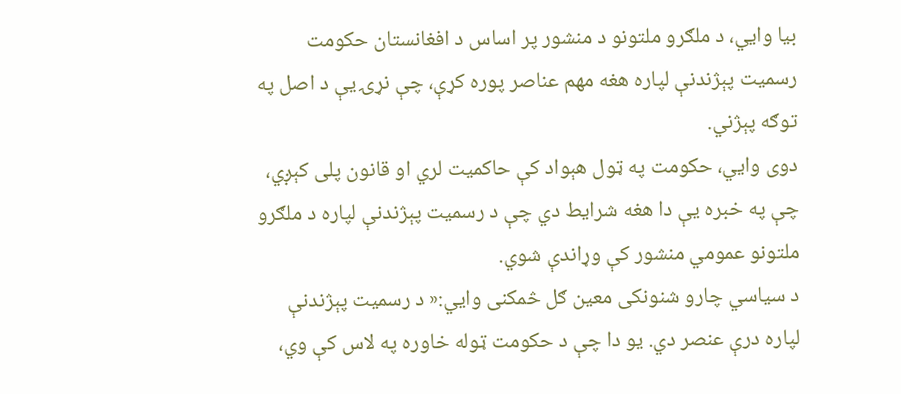بیا وايي، د ملګرو ملتونو د منشور پر اساس د افغانستان حکومت رسمیت پېژندنې لپاره هغه مهم عناصر پوره کړې، چې نړۍ یې د اصل په توګه پېژني.
دوی وايي، حکومت په ټول هېواد کې حاکمیت لري او قانون پلی کېږي، چې په خبره يې دا هغه شرایط دي چې د رسمیت پېژندنې لپاره د ملګرو ملتونو عمومي منشور کې وړاندې شوي.
د سیاسي چارو شنونکی معین ګل څمکنی وايي:« د رسمیت پېژندنې لپاره درې عنصر دي. یو دا چې د حکومت ټوله خاوره په لاس کې وي،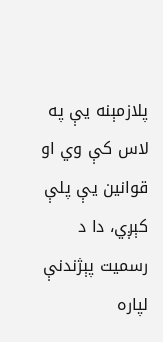پلازمېنه یې په لاس کې وي او قوانین یې پلې کېږي، دا د رسمیت پېژندنې لپاره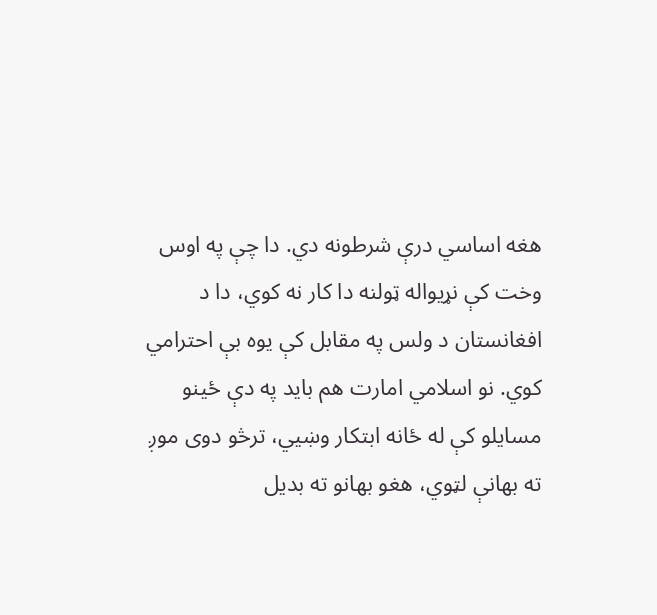هغه اساسي درې شرطونه دي. دا چې په اوس وخت کې نړیواله ټولنه دا کار نه کوي، دا د افغانستان د ولس په مقابل کې یوه بې احترامي کوي. نو اسلامي امارت هم باید په دې ځینو مسایلو کې له ځانه ابتکار وښيي، ترڅو دوی موږ ته بهانې لټوي، هغو بهانو ته بدیل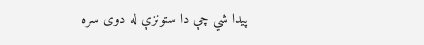پیدا شي چې دا ستونزې له دوی سره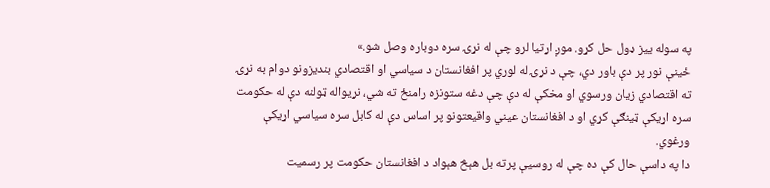په سوله ییز ډول حل کړو. موږ اړتیا لرو چې له نړۍ سره دوباره وصل شو.»
ځينې نور پر دې باور دي، چې د نړۍ له لوري پر افغانستان د سیاسي او اقتصادي بندیزونو دوام به نړۍ ته اقتصادي زیان ورسوي او مخکې له دې چې دغه ستونزه رامنځ ته شي، نړیواله ټولنه دې له حکومت سره اړیکې ټينګې کړي او د افغانستان عیني واقیعتونو پر اساس دې له کابل سره سیاسي اړیکې ورغوي.
دا په داسې حال کې ده چې له روسیې پرته بل هېڅ هېواد د افغانستان حکومت پر رسمیت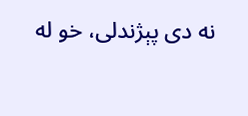نه دی پېژندلی، خو له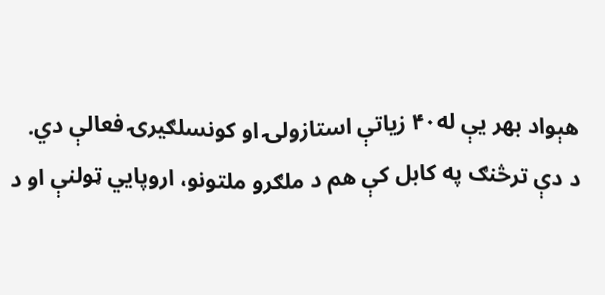هېواد بهر يې له۴۰ زیاتې استازولۍ او کونسلګيرۍ فعالې دي.
د دې ترڅنګ په کابل کې هم د ملګرو ملتونو، اروپايي ټولنې او د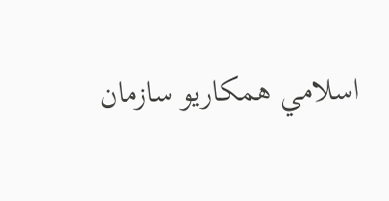اسلامي همکاریو سازمان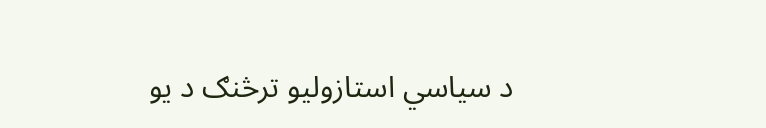د سیاسي استازولیو ترڅنګ د يو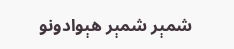شمېر شمېر هېوادونو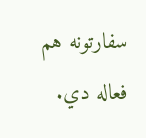سفارتونه هم فعاله دي.